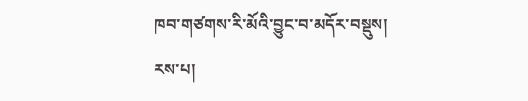ཁབ་གཙགས་རི་མོའི་བྱུང་བ་མདོར་བསྡུས།
རས་པ།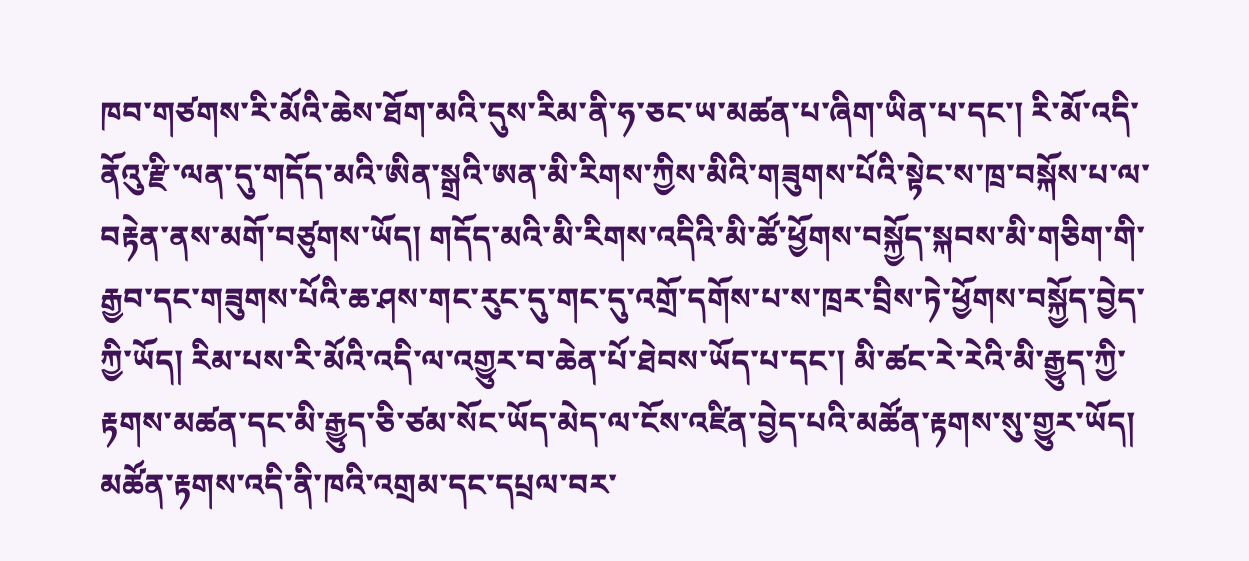ཁབ་གཙགས་རི་མོའི་ཆེས་ཐོག་མའི་དུས་རིམ་ནི་ཧ་ཅང་ཡ་མཚན་པ་ཞིག་ཡིན་པ་དང་། རི་མོ་འདི་ནོའུ་རྫི་ལན་དུ་གདོད་མའི་ཨིན་སྒྲའི་ཨན་མི་རིགས་ཀྱིས་མིའི་གཟུགས་པོའི་སྟེང་ས་ཁྲ་བསྐོས་པ་ལ་བརྟེན་ནས་མགོ་བཙུགས་ཡོད། གདོད་མའི་མི་རིགས་འདིའི་མི་ཚོ་ཕྱོགས་བསྐྱོད་སྐབས་མི་གཅིག་གི་རྒྱབ་དང་གཟུགས་པོའི་ཆ་ཤས་གང་རུང་དུ་གང་དུ་འགྲོ་དགོས་པ་ས་ཁྲར་བྲིས་ཏེ་ཕྱོགས་བསྐྱོད་བྱེད་ཀྱི་ཡོད། རིམ་པས་རི་མོའི་འདི་ལ་འགྱུར་བ་ཆེན་པོ་ཐེབས་ཡོད་པ་དང་། མི་ཚང་རེ་རེའི་མི་རྒྱུད་ཀྱི་རྟགས་མཚན་དང་མི་རྒྱུད་ཅི་ཙམ་སོང་ཡོད་མེད་ལ་ངོས་འཛིན་བྱེད་པའི་མཚོན་རྟགས་སུ་གྱུར་ཡོད། མཚོན་རྟགས་འདི་ནི་ཁའི་འགྲམ་དང་དཔྲལ་བར་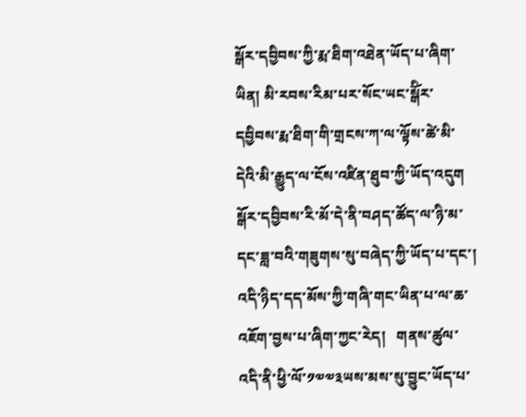སྒོར་དབྱིབས་ཀྱི་རྨ་ཐིག་འཐེན་ཡོད་པ་ཞིག་ཡིན། མི་རབས་རིམ་པར་སོང་ཡང་སྒོིར་དབྱིབས་རྨ་ཐིག་གི་གྲངས་ཀ་ལ་ལྟོས་ཚེ་མི་དེའི་མི་རྒྱུད་ལ་ངོས་འཛིན་ཐུབ་ཀྱི་ཡོད་འདུག སྒོར་དབྱིབས་རི་མོ་དེ་ནི་བཤད་ཚོད་ལ་ཉི་མ་དང་ཟླ་བའི་གཟུགས་སུ་བཞེད་ཀྱི་ཡོད་པ་དང་། འདི་ཉིད་དད་མོས་ཀྱི་གཞི་གང་ཡིན་པ་ལ་ཆ་འཇོག་བྱས་པ་ཞིག་ཀྱང་རེད།   གནས་ཚུལ་འདི་ནི་ཕྱི་ལོ་༡༧༧༣ཡས་མས་སུ་བྱུང་ཡོད་པ་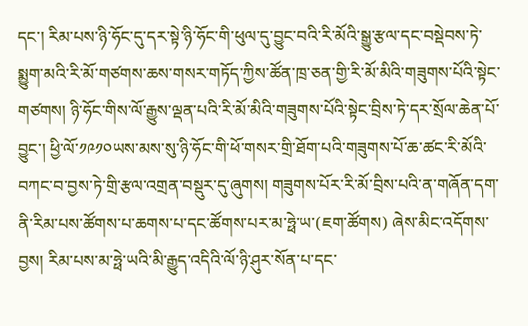དང་། རིམ་པས་ཉི་ཧོང་དུ་དར་སྟེ་ཉི་ཧོང་གི་ཕུལ་དུ་བྱུང་བའི་རི་མོའི་སྒྱུ་རྩལ་དང་བསྡེབས་ཏེ་སྨྱུག་མའི་རི་མོ་གཙགས་ཆས་གསར་གཏོད་ཀྱིས་ཚོན་ཁྲ་ཅན་གྱི་རི་མོ་མིའི་གཟུགས་པོའི་སྟེང་གཙགས། ཉི་ཧོང་གིས་ལོ་རྒྱུས་ལྡན་པའི་རི་མོ་མིའི་གཟུགས་པོའི་སྟེང་བྲིས་ཏེ་དར་སྲོལ་ཆེན་པོ་བྱུང་། ཕྱི་ལོ་༡༩༡༠ཡས་མས་སུ་ཉི་ཧོང་གི་ཕོ་གསར་གྲི་ཐོག་པའི་གཟུགས་པོ་ཆ་ཚང་རི་མོའི་བཀང་བ་བྱས་ཏེ་གྲི་རྩལ་འགྲན་བསྡུར་དུ་ཞུགས། གཟུགས་པོར་རི་མོ་བྲིས་པའི་ན་གཞོན་དག་ནི་རིམ་པས་ཚོགས་པ་ཆགས་པ་དང་ཚོགས་པར་མ་ཧྥེ་ཡ་(ཇག་ཚོགས) ཞེས་མིང་འདོགས་བྱས། རིམ་པས་མ་ཧྥེ་ཡའི་མི་རྒྱུད་འདིའི་ལོ་ཉི་ཤུར་སོན་པ་དང་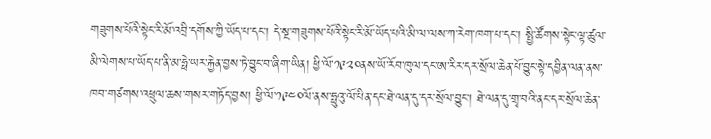གཟུགས་པོའི་སྟེང་རི་མོ་འབྲི་དགོས་ཀྱི་ཡོད་པ་དང་། དེ་སྔ་གཟུགས་པོའི་སྟེང་རི་མོ་ཡོད་པའི་མི་ལ་ལས་ཀ་རེག་ཁག་པ་དང་། སྤྱི་ཚོགས་སྟེང་ལྟ་ཚུལ་མི་ལེགས་པ་ཡོད་པ་ནི་མ་ཧྥེ་ཡར་རྐྱེན་བྱས་ཏེ་བྱུང་བ་ཞིག་ཡིན། ཕྱི་ལོ་༡༩༢༠ནས་ཡོ་རོབ་ཁུལ་དང་ཨ་རིར་དར་སྲོལ་ཆེན་པོ་བྱུང་སྟེ་དབྱིན་ལན་ནས་ཁབ་གཙགས་འཕྲུལ་ཆས་གསར་གཏོད་བྱས། ཕྱི་ལོ་༡༩༤༠ལོ་ནས་ཧྥུའུ་ལོ་པིན་དང་ཐེ་ལན་དུ་དར་སྲོལ་བྱུང་། ཐེ་ལན་དུ་གྲྭ་བའི་ནང་དར་སྲོལ་ཆེན་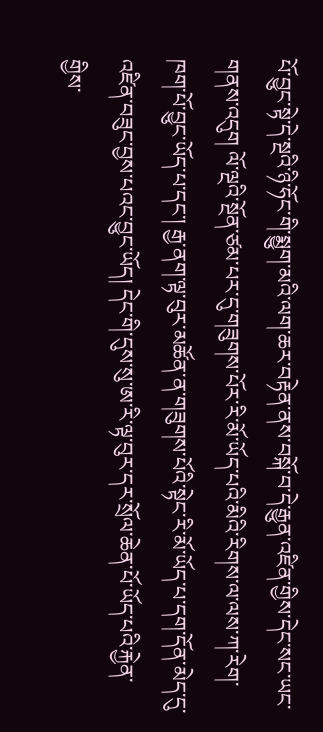པོ་བྱུང་སྟེ་དེ་སྔའི་ཉི་ཧོང་གི་སྨྱུག་མའི་ལག་ཆར་བརྟེན་ནས་བསྐོ་བ་དེ་རྒྱུན་འཛིན་གྱིས་དེང་སང་ཡང་གནས་འདུག ལོ་ལྔའི་སྔོན་ཙམ་པར་དུ་གཟུགས་པོར་རི་མོ་ཡོད་པའི་མིའི་རིགས་ལ་ལས་ཀ་རེག་ཁག་པོ་བྱུང་ཡོད་པ་དང་། རྒྱ་ནག་ལྟ་བུར་མཚོན་ན་གཟུགས་པོའི་སྟེང་རི་མོ་ཡོད་པ་དག་དོན་མེད་དུ་འཛིན་བཟུང་བྱས་པའང་བྱུང་ཡོད། དེང་གི་དུས་སུ་ཨ་རི་ལྟ་བུར་དར་སྲོལ་ཆེན་པོ་ཡོད་པའི་རྐྱེན་གྱིས་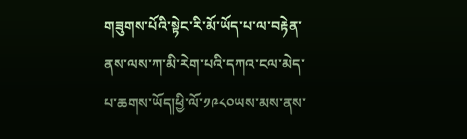གཟུགས་པོའི་སྟེང་རི་མོ་ཡོད་པ་ལ་བརྟེན་ནས་ལས་ཀ་མི་རེག་པའི་དཀའ་ངལ་མེད་པ་ཆགས་ཡོད།ཕྱི་ལོ་༡༩༨༠ཡས་མས་ནས་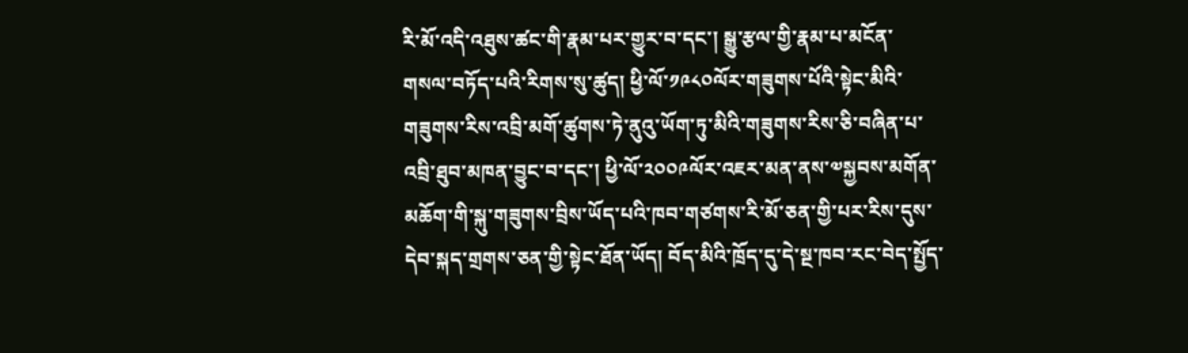རི་མོ་འདི་འཐུས་ཚང་གི་རྣམ་པར་གྱུར་བ་དང་། སྒྱུ་རྩལ་གྱི་རྣམ་པ་མངོན་གསལ་བཏོད་པའི་རིགས་སུ་ཚུད། ཕྱི་ལོ་༡༩༨༠ལོར་གཟུགས་པོའི་སྟེང་མིའི་གཟུགས་རིས་འབྲི་མགོ་ཚུགས་ཏེ་ནུའུ་ཡོག་ཏུ་མིའི་གཟུགས་རིས་ཅི་བཞིན་པ་འབྲི་ཐུབ་མཁན་བྱུང་བ་དང་། ཕྱི་ལོ་༢༠༠༩ལོར་འཇར་མན་ནས་༧སྐྱབས་མགོན་མཆོག་གི་སྐུ་གཟུགས་བྲིས་ཡོད་པའི་ཁབ་གཙགས་རི་མོ་ཅན་གྱི་པར་རིས་དུས་དེབ་སྐད་གྲགས་ཅན་གྱི་སྟེང་ཐོན་ཡོད། བོད་མིའི་ཁྲོད་དུ་དེ་སྔ་ཁབ་རང་བེད་སྤྱོད་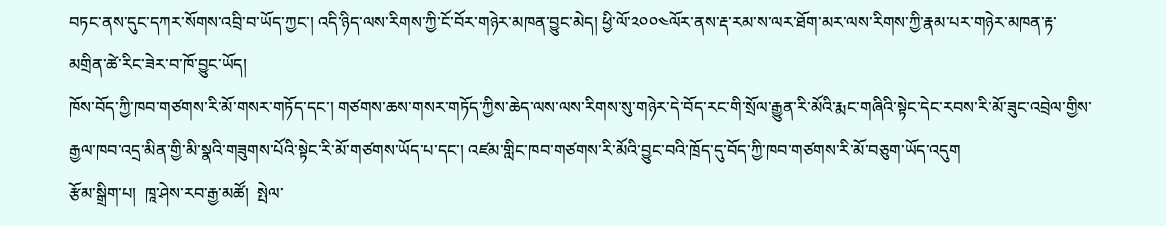བཏང་ནས་དུང་དཀར་སོགས་འབྲི་བ་ཡོད་ཀྱང་། འདི་ཉིད་ལས་རིགས་ཀྱི་ངོ་བོར་གཉེར་མཁན་བྱུང་མེད། ཕྱི་ལོ་༢༠༠༤ལོར་ནས་རྡ་རམ་ས་ལར་ཐོག་མར་ལས་རིགས་ཀྱི་རྣམ་པར་གཉེར་མཁན་རྟ་མགྲིན་ཚེ་རིང་ཟེར་བ་ཁོ་བྱུང་ཡོད།
ཁོས་བོད་ཀྱི་ཁབ་གཙགས་རི་མོ་གསར་གཏོད་དང་། གཙགས་ཆས་གསར་གཏོད་ཀྱིས་ཆེད་ལས་ལས་རིགས་སུ་གཉེར་དེ་བོད་རང་གི་སྲོལ་རྒྱུན་རི་མོའི་རྨང་གཞིའི་སྟེང་དེང་རབས་རི་མོ་ཟུང་འབྲེལ་གྱིས་རྒྱལ་ཁབ་འདྲ་མིན་གྱི་མི་སྣའི་གཟུགས་པོའི་སྟེང་རི་མོ་གཙགས་ཡོད་པ་དང་། འཛམ་གླིང་ཁབ་གཙགས་རི་མོའི་བྱུང་བའི་ཁྲོད་དུ་བོད་ཀྱི་ཁབ་གཙགས་རི་མོ་བཅུག་ཡོད་འདུག
རྩོམ་སྒྲིག་པ།  ཁཱ་ཤེས་རབ་རྒྱ་མཚོ།  སྤེལ་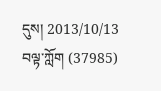དུས། 2013/10/13 བལྟ་ཀློག (37985)